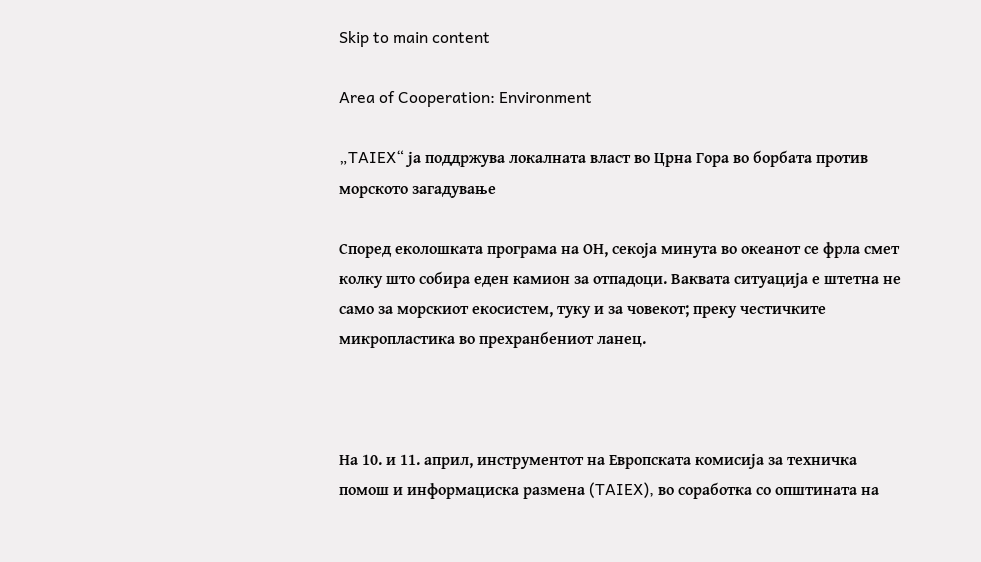Skip to main content

Area of Cooperation: Environment

„TAIEX“ ја поддржува локалната власт во Црна Гора во борбата против морското загадување

Според еколошката програма на ОН, секоја минута во океанот се фрла смет колку што собира еден камион за отпадоци. Ваквата ситуација е штетна не само за морскиот екосистем, туку и за човекот; преку честичките микропластика во прехранбениот ланец.



На 10. и 11. април, инструментот на Европската комисија за техничка помош и информациска размена (TAIEX), во соработка со општината на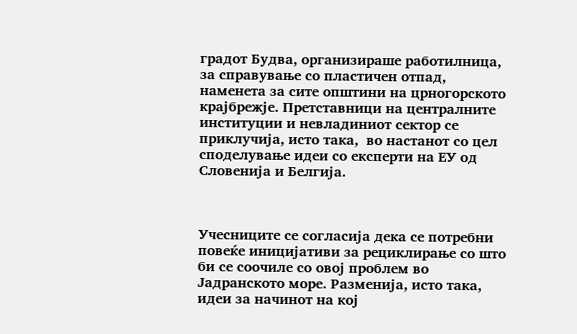градот Будва, организираше работилница, за справување со пластичен отпад, наменета за сите општини на црногорското крајбрежје. Претставници на централните институции и невладиниот сектор се приклучија, исто така,  во настанот со цел споделување идеи со експерти на ЕУ од Словенија и Белгија.



Учесниците се согласија дека се потребни повеќе иницијативи за рециклирање со што би се соочиле со овој проблем во Јадранското море. Разменија, исто така, идеи за начинот на кој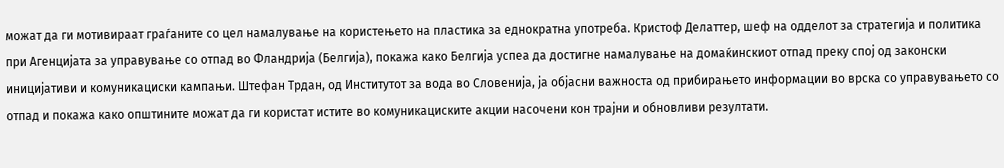можат да ги мотивираат граѓаните со цел намалување на користењето на пластика за еднократна употреба. Кристоф Делаттер, шеф на одделот за стратегија и политика при Агенцијата за управување со отпад во Фландрија (Белгија), покажа како Белгија успеа да достигне намалување на домаќинскиот отпад преку спој од законски иницијативи и комуникациски кампањи. Штефан Трдан, од Институтот за вода во Словенија, ја објасни важноста од прибирањето информации во врска со управувањето со отпад и покажа како општините можат да ги користат истите во комуникациските акции насочени кон трајни и обновливи резултати.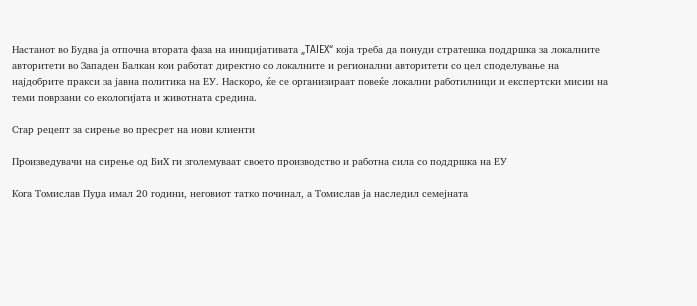Настанот во Будва ја отпочна втората фаза на иницијативата „TAIEX“ која треба да понуди стратешка поддршка за локалните авторитети во Западен Балкан кои работат директно со локалните и регионални авторитети со цел споделување на најдобрите пракси за јавна политика на ЕУ. Наскоро, ќе се организираат повеќе локални работилници и експертски мисии на теми поврзани со екологијата и животната средина.

Стар рецепт за сирење во пресрет на нови клиенти

Произведувачи на сирење од БиХ ги зголемуваат своето производство и работна сила со поддршка на ЕУ

Кога Томислав Пуџа имал 20 години, неговиот татко починал, а Томислав ја наследил семејната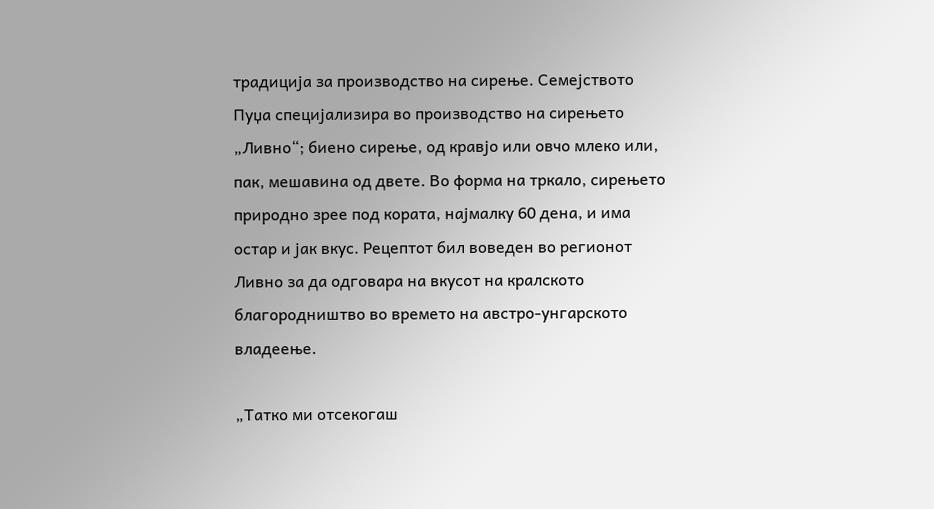традиција за производство на сирење. Семејството Пуџа специјализира во производство на сирењето „Ливно“; биено сирење, од кравјо или овчо млеко или, пак, мешавина од двете. Во форма на тркало, сирењето природно зрее под кората, најмалку 60 дена, и има остар и јак вкус. Рецептот бил воведен во регионот Ливно за да одговара на вкусот на кралското благородништво во времето на австро-унгарското владеење.

„Татко ми отсекогаш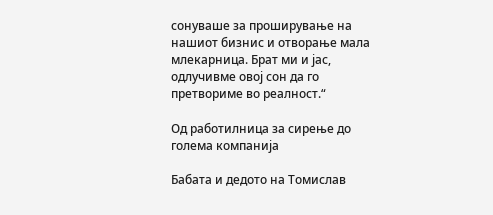сонуваше за проширување на нашиот бизнис и отворање мала млекарница. Брат ми и јас, одлучивме овој сон да го претвориме во реалност.“

Од работилница за сирење до голема компанија

Бабата и дедото на Томислав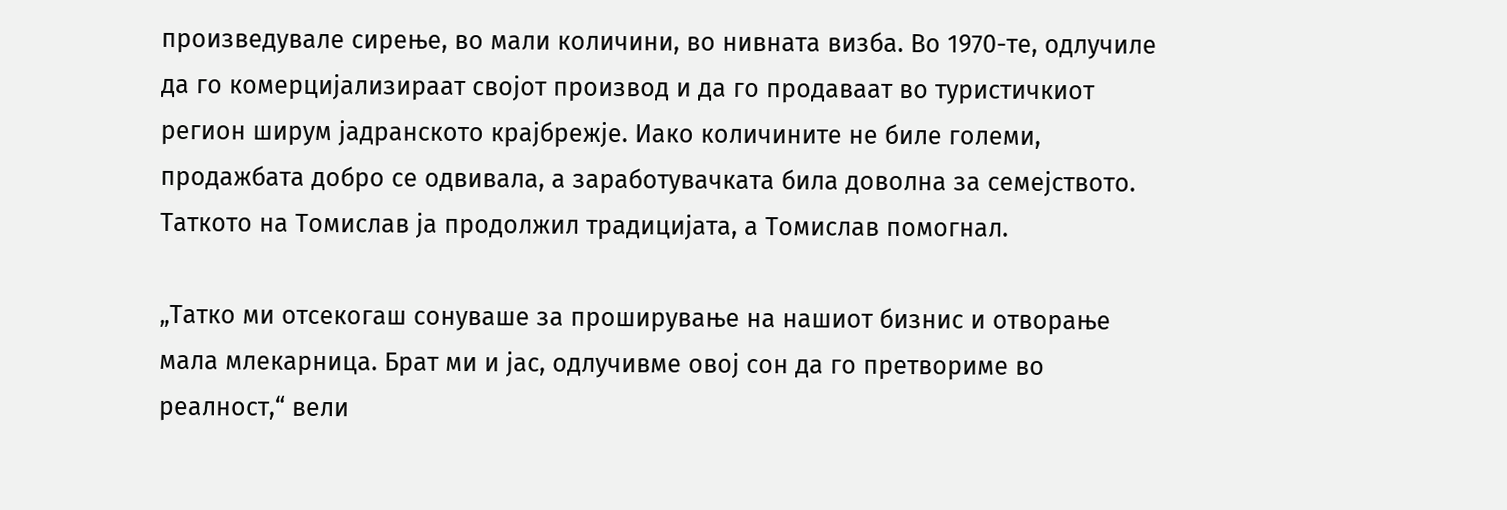произведувале сирење, во мали количини, во нивната визба. Во 1970-те, одлучиле да го комерцијализираат својот производ и да го продаваат во туристичкиот регион ширум јадранското крајбрежје. Иако количините не биле големи, продажбата добро се одвивала, а заработувачката била доволна за семејството. Таткото на Томислав ја продолжил традицијата, а Томислав помогнал.

„Татко ми отсекогаш сонуваше за проширување на нашиот бизнис и отворање мала млекарница. Брат ми и јас, одлучивме овој сон да го претвориме во реалност,“ вели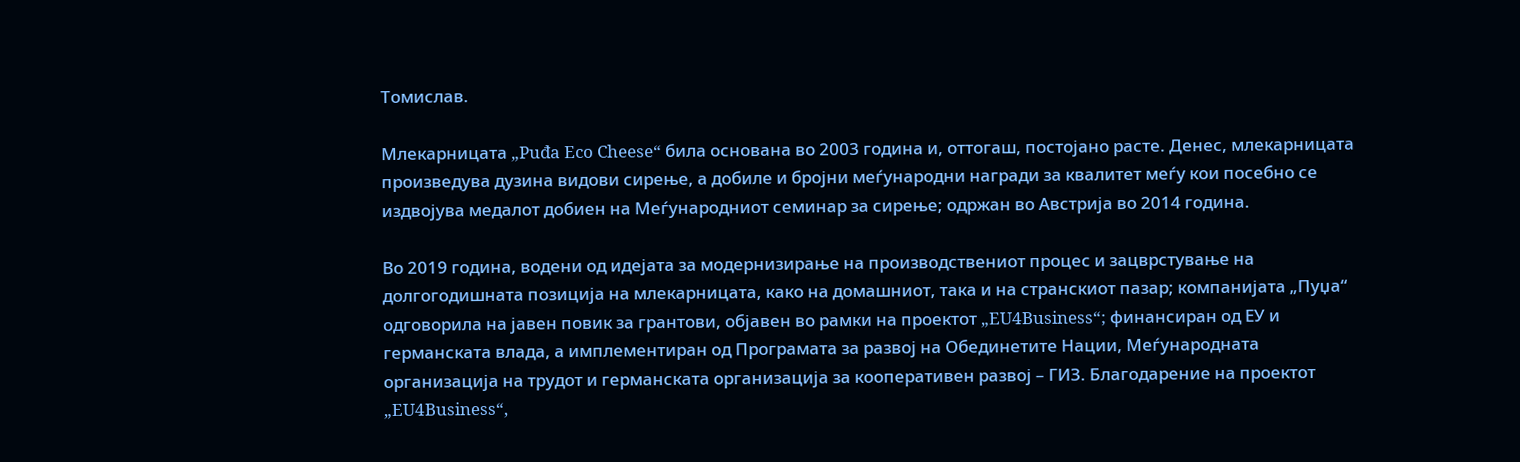Томислав.

Млекарницата „Puđa Eco Cheese“ била основана во 2003 година и, оттогаш, постојано расте. Денес, млекарницата произведува дузина видови сирење, а добиле и бројни меѓународни награди за квалитет меѓу кои посебно се издвојува медалот добиен на Меѓународниот семинар за сирење; одржан во Австрија во 2014 година.

Во 2019 година, водени од идејата за модернизирање на производствениот процес и зацврстување на долгогодишната позиција на млекарницата, како на домашниот, така и на странскиот пазар; компанијата „Пуџа“ одговорила на јавен повик за грантови, објавен во рамки на проектот „EU4Business“; финансиран од ЕУ и германската влада, а имплементиран од Програмата за развој на Обединетите Нации, Меѓународната организација на трудот и германската организација за кооперативен развој – ГИЗ. Благодарение на проектот „EU4Business“,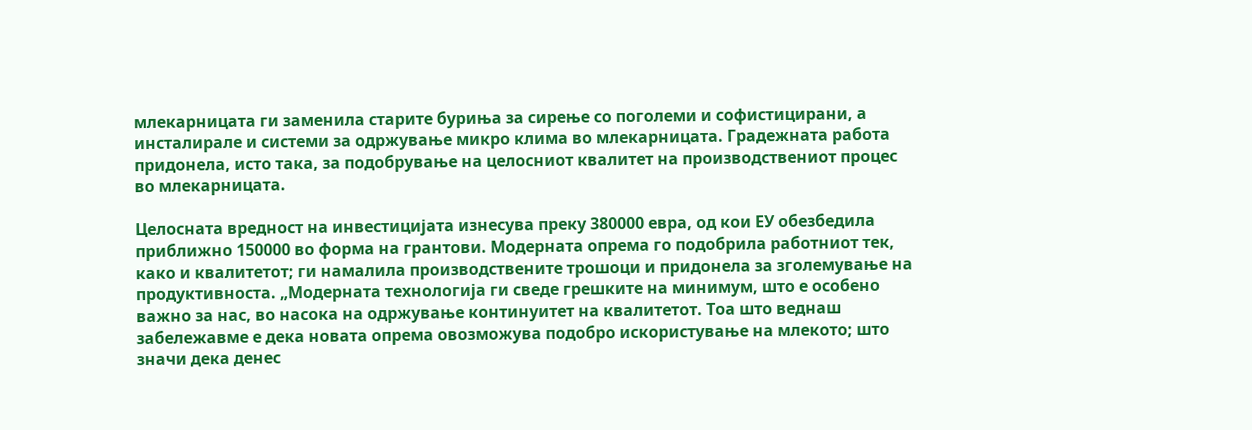млекарницата ги заменила старите буриња за сирење со поголеми и софистицирани, а инсталирале и системи за одржување микро клима во млекарницата. Градежната работа придонела, исто така, за подобрување на целосниот квалитет на производствениот процес во млекарницата.

Целосната вредност на инвестицијата изнесува преку 380000 евра, од кои ЕУ обезбедила приближно 150000 во форма на грантови. Модерната опрема го подобрила работниот тек, како и квалитетот; ги намалила производствените трошоци и придонела за зголемување на продуктивноста. „Модерната технологија ги сведе грешките на минимум, што е особено важно за нас, во насока на одржување континуитет на квалитетот. Тоа што веднаш забележавме е дека новата опрема овозможува подобро искористување на млекото; што значи дека денес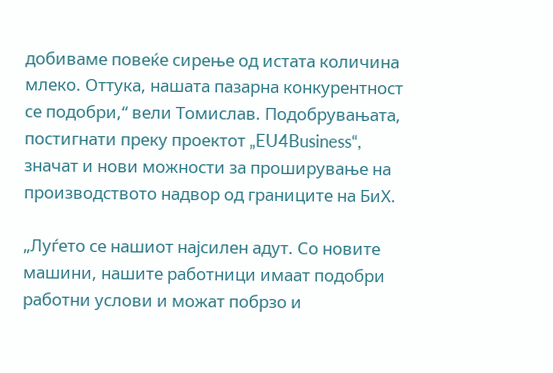добиваме повеќе сирење од истата количина млеко. Оттука, нашата пазарна конкурентност се подобри,“ вели Томислав. Подобрувањата, постигнати преку проектот „EU4Business“, значат и нови можности за проширување на производството надвор од границите на БиХ.

„Луѓето се нашиот најсилен адут. Со новите машини, нашите работници имаат подобри работни услови и можат побрзо и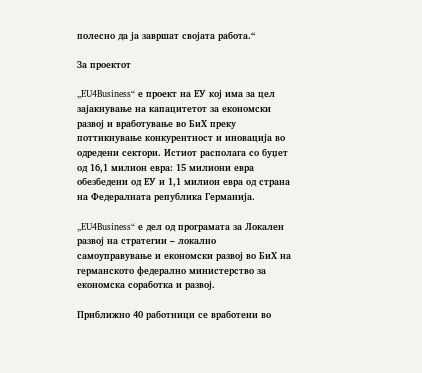полесно да ја завршат својата работа.“

За проектот

„EU4Business“ е проект на ЕУ кој има за цел зајакнување на капацитетот за економски развој и вработување во БиХ преку поттикнување конкурентност и иновација во одредени сектори. Истиот располага со буџет од 16,1 милион евра: 15 милиони евра обезбедени од ЕУ и 1,1 милион евра од страна на Федералната република Германија.

„EU4Business“ е дел од програмата за Локален развој на стратегии – локално самоуправување и економски развој во БиХ на германското федерално министерство за економска соработка и развој.

Приближно 40 работници се вработени во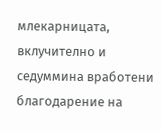млекарницата, вклучително и седуммина вработени благодарение на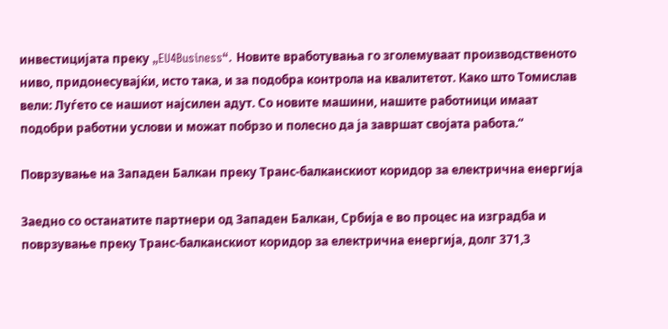инвестицијата преку „EU4Business“. Новите вработувања го зголемуваат производственото ниво, придонесувајќи, исто така, и за подобра контрола на квалитетот. Како што Томислав вели: Луѓето се нашиот најсилен адут. Со новите машини, нашите работници имаат подобри работни услови и можат побрзо и полесно да ја завршат својата работа.“

Поврзување на Западен Балкан преку Транс-балканскиот коридор за електрична енергија

Заедно со останатите партнери од Западен Балкан, Србија е во процес на изградба и поврзување преку Транс-балканскиот коридор за електрична енергија, долг 371,3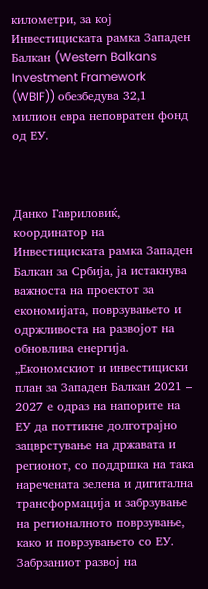километри, за кој Инвестициската рамка Западен Балкан (Western Balkans Investment Framework (WBIF)) обезбедува 32,1 милион евра неповратен фонд од ЕУ.



Данко Гавриловиќ, координатор на Инвестициската рамка Западен Балкан за Србија, ја истакнува важноста на проектот за економијата, поврзувањето и одржливоста на развојот на обновлива енергија. „Економскиот и инвестициски план за Западен Балкан 2021 – 2027 е одраз на напорите на ЕУ да поттикне долготрајно зацврстување на државата и регионот, со поддршка на така наречената зелена и дигитална трансформација и забрзување на регионалното поврзување, како и поврзувањето со ЕУ. Забрзаниот развој на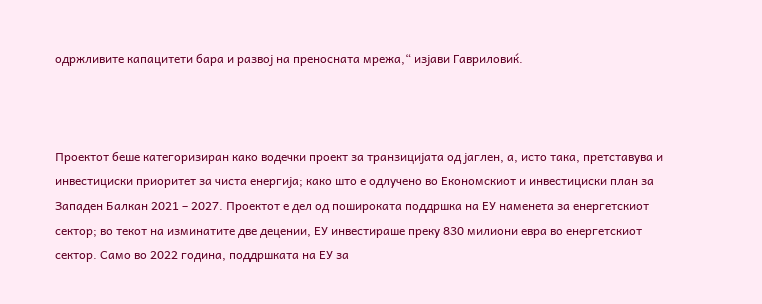одржливите капацитети бара и развој на преносната мрежа,“ изјави Гавриловиќ.



Проектот беше категоризиран како водечки проект за транзицијата од јаглен, а, исто така, претставува и инвестициски приоритет за чиста енергија; како што е одлучено во Економскиот и инвестициски план за Западен Балкан 2021 – 2027. Проектот е дел од пошироката поддршка на ЕУ наменета за енергетскиот сектор; во текот на изминатите две децении, ЕУ инвестираше преку 830 милиони евра во енергетскиот сектор. Само во 2022 година, поддршката на ЕУ за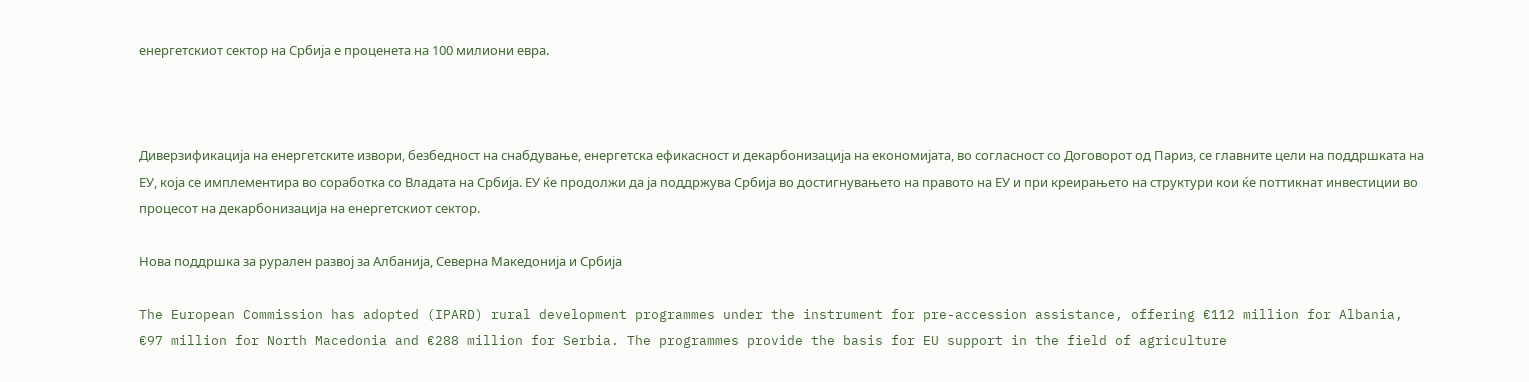енергетскиот сектор на Србија е проценета на 100 милиони евра.



Диверзификација на енергетските извори, безбедност на снабдување, енергетска ефикасност и декарбонизација на економијата, во согласност со Договорот од Париз, се главните цели на поддршката на ЕУ, која се имплементира во соработка со Владата на Србија. ЕУ ќе продолжи да ја поддржува Србија во достигнувањето на правото на ЕУ и при креирањето на структури кои ќе поттикнат инвестиции во процесот на декарбонизација на енергетскиот сектор.

Нова поддршка за рурален развој за Албанија, Северна Македонија и Србија

The European Commission has adopted (IPARD) rural development programmes under the instrument for pre-accession assistance, offering €112 million for Albania, €97 million for North Macedonia and €288 million for Serbia. The programmes provide the basis for EU support in the field of agriculture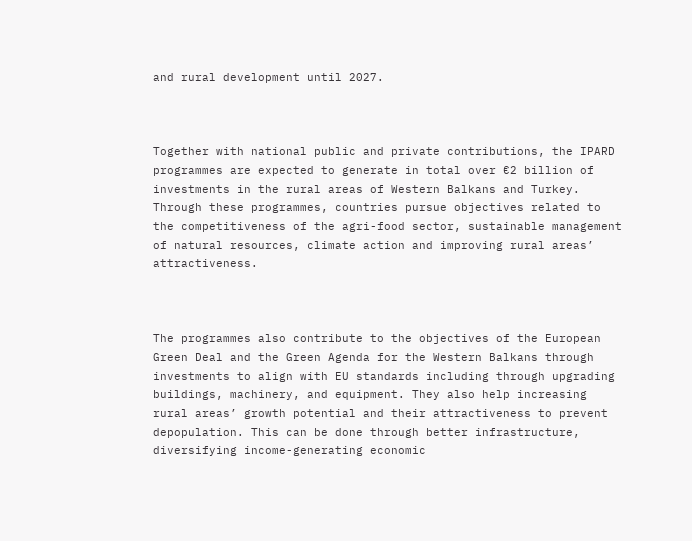and rural development until 2027.



Together with national public and private contributions, the IPARD programmes are expected to generate in total over €2 billion of investments in the rural areas of Western Balkans and Turkey. Through these programmes, countries pursue objectives related to the competitiveness of the agri-food sector, sustainable management of natural resources, climate action and improving rural areas’ attractiveness.



The programmes also contribute to the objectives of the European Green Deal and the Green Agenda for the Western Balkans through investments to align with EU standards including through upgrading buildings, machinery, and equipment. They also help increasing rural areas’ growth potential and their attractiveness to prevent depopulation. This can be done through better infrastructure, diversifying income-generating economic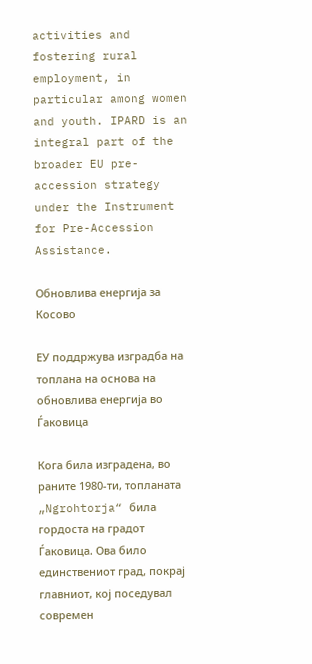activities and fostering rural employment, in particular among women and youth. IPARD is an integral part of the broader EU pre-accession strategy under the Instrument for Pre-Accession Assistance.

Обновлива енергија за Косово

ЕУ поддржува изградба на топлана на основа на обновлива енергија во Ѓаковица

Кога била изградена, во раните 1980-ти, топланата „Ngrohtorja“ била гордоста на градот Ѓаковица. Ова било единствениот град, покрај главниот, кој поседувал современ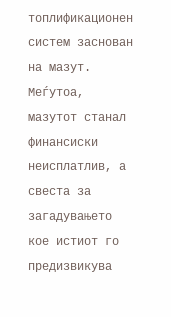топлификационен систем заснован на мазут. Меѓутоа, мазутот станал финансиски неисплатлив, а свеста за загадувањето кое истиот го предизвикува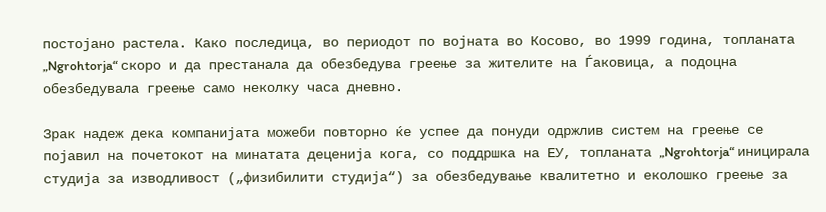постојано растела. Како последица, во периодот по војната во Косово, во 1999 година, топланата „Ngrohtorja“ скоро и да престанала да обезбедува греење за жителите на Ѓаковица, а подоцна обезбедувала греење само неколку часа дневно.

Зрак надеж дека компанијата можеби повторно ќе успее да понуди одржлив систем на греење се појавил на почетокот на минатата деценија кога, со поддршка на ЕУ, топланата „Ngrohtorja“ иницирала студија за изводливост („физибилити студија“) за обезбедување квалитетно и еколошко греење за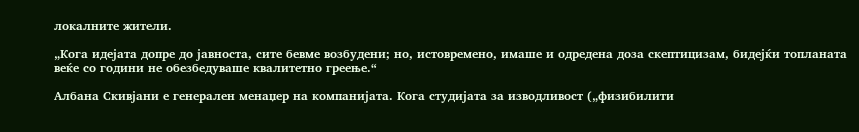локалните жители.

„Кога идејата допре до јавноста, сите бевме возбудени; но, истовремено, имаше и одредена доза скептицизам, бидејќи топланата веќе со години не обезбедуваше квалитетно греење.“

Албана Скивјани е генерален менаџер на компанијата. Кога студијата за изводливост („физибилити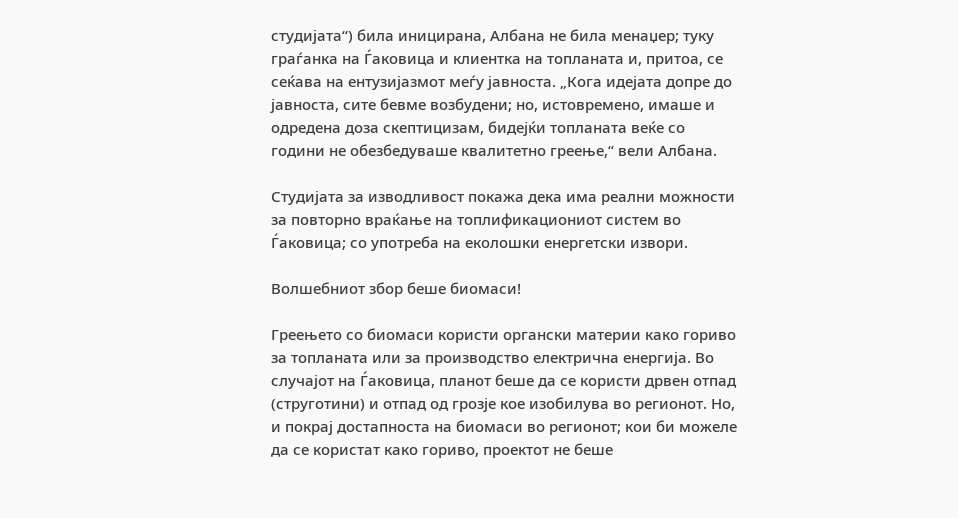студијата“) била иницирана, Албана не била менаџер; туку граѓанка на Ѓаковица и клиентка на топланата и, притоа, се сеќава на ентузијазмот меѓу јавноста. „Кога идејата допре до јавноста, сите бевме возбудени; но, истовремено, имаше и одредена доза скептицизам, бидејќи топланата веќе со години не обезбедуваше квалитетно греење,“ вели Албана.

Студијата за изводливост покажа дека има реални можности за повторно враќање на топлификациониот систем во Ѓаковица; со употреба на еколошки енергетски извори.

Волшебниот збор беше биомаси!

Греењето со биомаси користи органски материи како гориво за топланата или за производство електрична енергија. Во случајот на Ѓаковица, планот беше да се користи дрвен отпад (струготини) и отпад од грозје кое изобилува во регионот. Но, и покрај достапноста на биомаси во регионот; кои би можеле да се користат како гориво, проектот не беше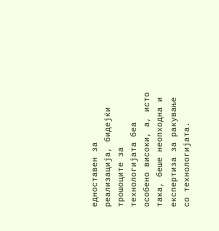едноставен за реализација, бидејќи трошоците за технологијата беа особено високи, а, исто така, беше неопходна и експертиза за ракување со технологијата.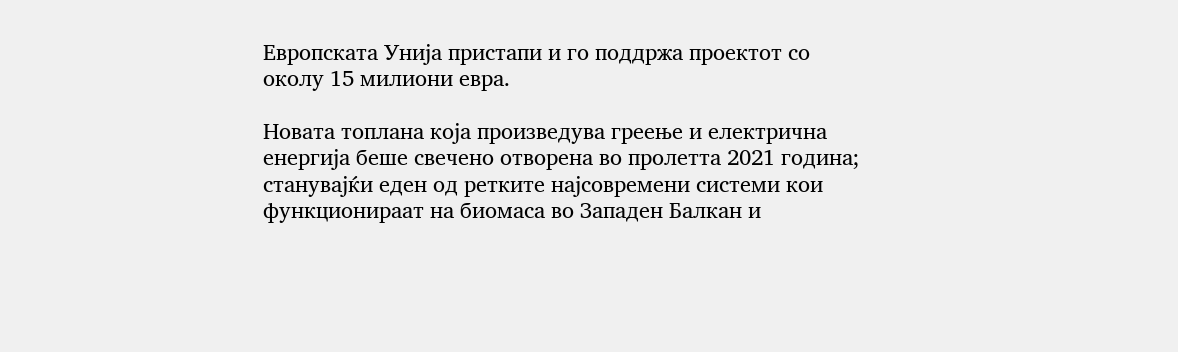Европската Унија пристапи и го поддржа проектот со околу 15 милиони евра.

Новата топлана која произведува греење и електрична енергија беше свечено отворена во пролетта 2021 година; станувајќи еден од ретките најсовремени системи кои функционираат на биомаса во Западен Балкан и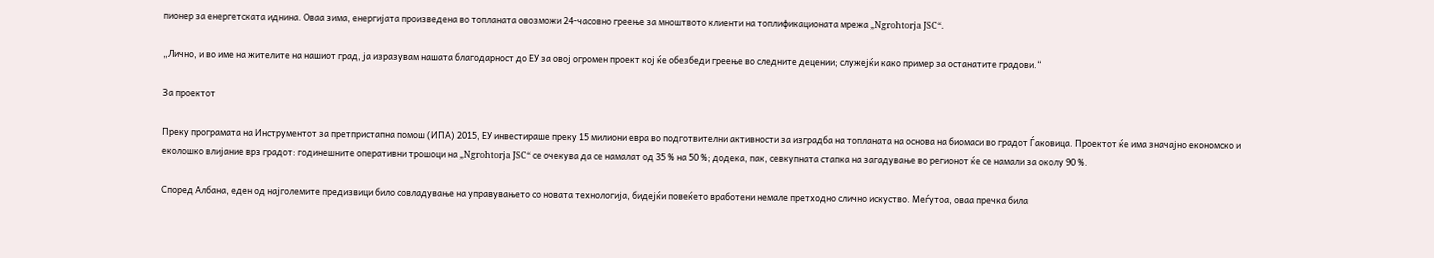пионер за енергетската иднина. Оваа зима, енергијата произведена во топланата овозможи 24-часовно греење за мноштвото клиенти на топлификационата мрежа „Ngrohtorja JSC“.

„Лично, и во име на жителите на нашиот град, ја изразувам нашата благодарност до ЕУ за овој огромен проект кој ќе обезбеди греење во следните децении; служејќи како пример за останатите градови.“

За проектот

Преку програмата на Инструментот за претпристапна помош (ИПА) 2015, ЕУ инвестираше преку 15 милиони евра во подготвителни активности за изградба на топланата на основа на биомаси во градот Ѓаковица. Проектот ќе има значајно економско и еколошко влијание врз градот: годинешните оперативни трошоци на „Ngrohtorja JSC“ се очекува да се намалат од 35 % на 50 %; додека, пак, севкупната стапка на загадување во регионот ќе се намали за околу 90 %.

Според Албана, еден од најголемите предизвици било совладување на управувањето со новата технологија, бидејќи повеќето вработени немале претходно слично искуство. Меѓутоа, оваа пречка била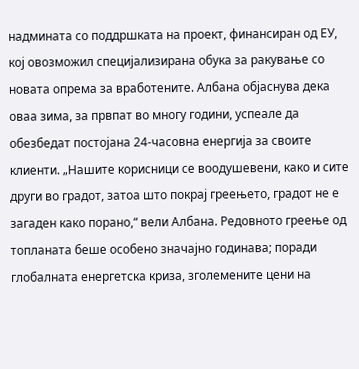надмината со поддршката на проект, финансиран од ЕУ, кој овозможил специјализирана обука за ракување со новата опрема за вработените. Албана објаснува дека оваа зима, за првпат во многу години, успеале да обезбедат постојана 24-часовна енергија за своите клиенти. „Нашите корисници се воодушевени, како и сите други во градот, затоа што покрај греењето, градот не е загаден како порано,“ вели Албана. Редовното греење од топланата беше особено значајно годинава; поради глобалната енергетска криза, зголемените цени на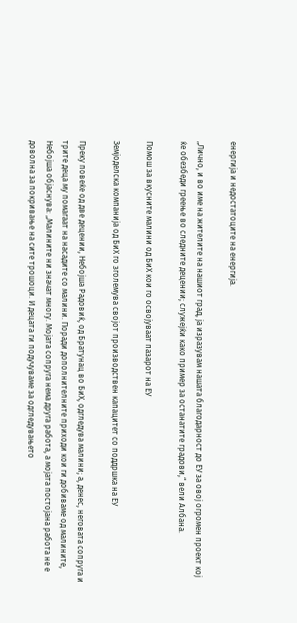енергија и недостатоците на енергија.

„Лично, и во име на жителите на нашиот град, ја изразувам нашата благодарност до ЕУ за овој огромен проект кој ќе обезбеди греење во следните децении; служејќи како пример за останатите градови,“ вели Албана.

Помош за вкусните малини од БиХ кои го освојуваат пазарот на ЕУ

Земјоделска компанија од БиХ го зголемува својот производствен капацитет со поддршка на ЕУ

Преку повеќе од две децении, Небојша Радовиќ, од Братунац во БиХ, одгледува малини; а, денес, неговата сопруга и трите деца му помагаат на насадите со малини. Поради дополнителните приходи кои ги добиваме од малините, Небојша објаснува: „Малините ни значат многу. Мојата сопруга нема друга работа, а мојата постојана работа не е доволна за покривање на сите трошоци. И децата ги подучуваме за одгледувањето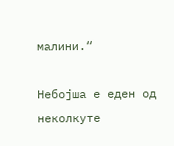малини.“

Небојша е еден од неколкуте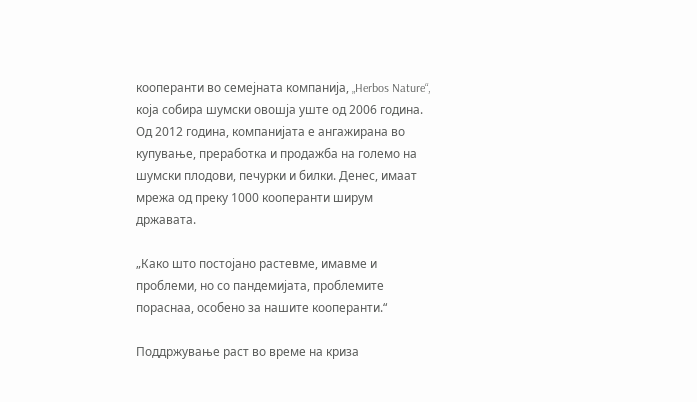кооперанти во семејната компанија, „Herbos Nature“, која собира шумски овошја уште од 2006 година. Од 2012 година, компанијата е ангажирана во купување, преработка и продажба на големо на шумски плодови, печурки и билки. Денес, имаат мрежа од преку 1000 кооперанти ширум државата.

„Како што постојано растевме, имавме и проблеми, но со пандемијата, проблемите пораснаа, особено за нашите кооперанти.“

Поддржување раст во време на криза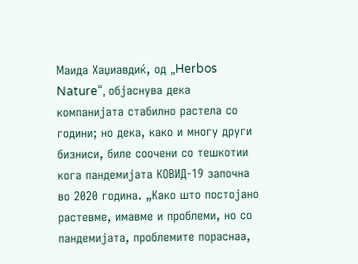Маида Хаџиавдиќ, од „Herbos Nature“, објаснува дека компанијата стабилно растела со години; но дека, како и многу други бизниси, биле соочени со тешкотии кога пандемијата КОВИД-19 започна во 2020 година. „Како што постојано растевме, имавме и проблеми, но со пандемијата, проблемите пораснаа,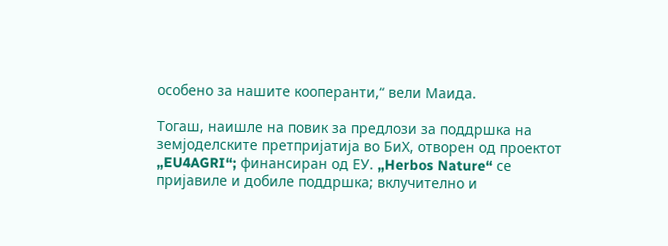особено за нашите кооперанти,“ вели Маида.

Тогаш, наишле на повик за предлози за поддршка на земјоделските претпријатија во БиХ, отворен од проектот „EU4AGRI“; финансиран од ЕУ. „Herbos Nature“ се пријавиле и добиле поддршка; вклучително и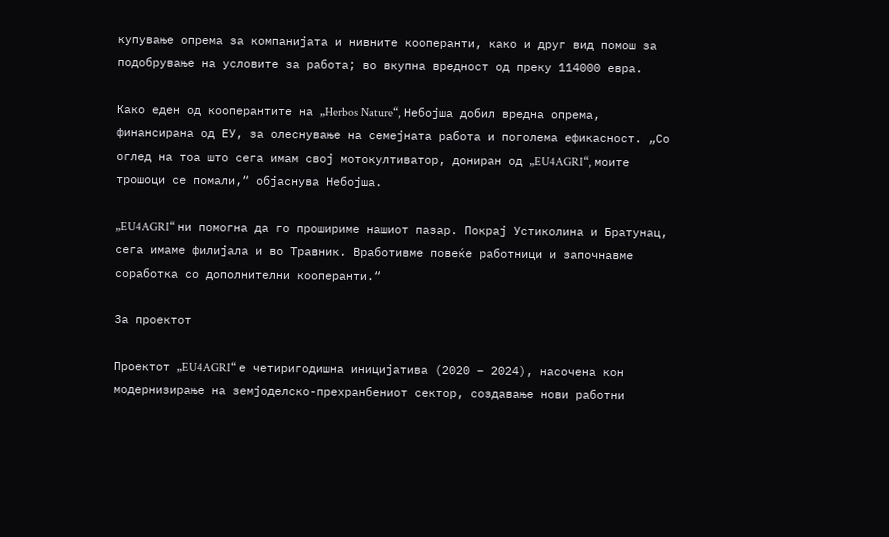купување опрема за компанијата и нивните кооперанти, како и друг вид помош за подобрување на условите за работа; во вкупна вредност од преку 114000 евра.

Како еден од кооперантите на „Herbos Nature“, Небојша добил вредна опрема, финансирана од ЕУ, за олеснување на семејната работа и поголема ефикасност. „Со оглед на тоа што сега имам свој мотокултиватор, дониран од „EU4AGRI“, моите трошоци се помали,“ објаснува Небојша.

„EU4AGRI“ ни помогна да го прошириме нашиот пазар. Покрај Устиколина и Братунац, сега имаме филијала и во Травник. Вработивме повеќе работници и започнавме соработка со дополнителни кооперанти.“

За проектот

Проектот „EU4AGRI“ е четиригодишна иницијатива (2020 – 2024), насочена кон модернизирање на земјоделско-прехранбениот сектор, создавање нови работни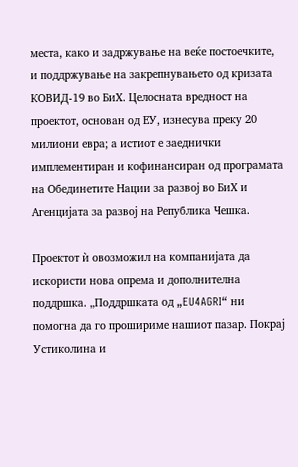места, како и задржување на веќе постоечките, и поддржување на закрепнувањето од кризата КОВИД-19 во БиХ. Целосната вредност на проектот, основан од ЕУ, изнесува преку 20 милиони евра; а истиот е заеднички имплементиран и кофинансиран од програмата на Обединетите Нации за развој во БиХ и Агенцијата за развој на Република Чешка.

Проектот ѝ овозможил на компанијата да искористи нова опрема и дополнителна  поддршка. „Поддршката од „EU4AGRI“ ни помогна да го прошириме нашиот пазар. Покрај Устиколина и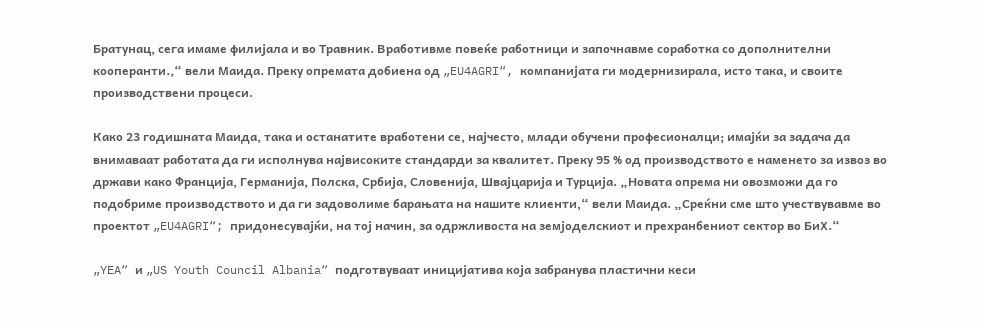Братунац, сега имаме филијала и во Травник. Вработивме повеќе работници и започнавме соработка со дополнителни кооперанти.,“ вели Маида. Преку опремата добиена од „EU4AGRI“, компанијата ги модернизирала, исто така, и своите производствени процеси.

Како 23 годишната Маида, така и останатите вработени се, најчесто, млади обучени професионалци; имајќи за задача да внимаваат работата да ги исполнува највисоките стандарди за квалитет. Преку 95 % од производството е наменето за извоз во држави како Франција, Германија, Полска, Србија, Словенија, Швајцарија и Турција. „Новата опрема ни овозможи да го подобриме производството и да ги задоволиме барањата на нашите клиенти,“ вели Маида. „Среќни сме што учествувавме во проектот „EU4AGRI“; придонесувајќи, на тој начин, за одржливоста на земјоделскиот и прехранбениот сектор во БиХ.“

„YEA“ и „US Youth Council Albania“ подготвуваат иницијатива која забранува пластични кеси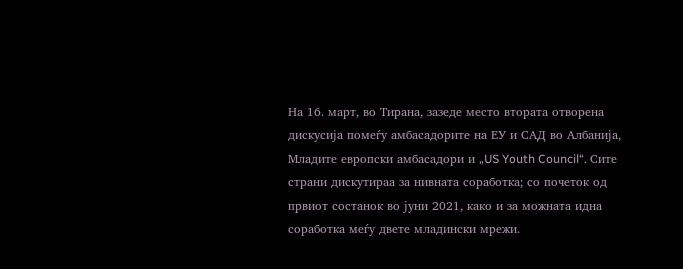На 16. март, во Тирана, зазеде место втората отворена дискусија помеѓу амбасадорите на ЕУ и САД во Албанија, Младите европски амбасадори и „US Youth Council“. Сите страни дискутираа за нивната соработка; со почеток од првиот состанок во јуни 2021, како и за можната идна соработка меѓу двете младински мрежи.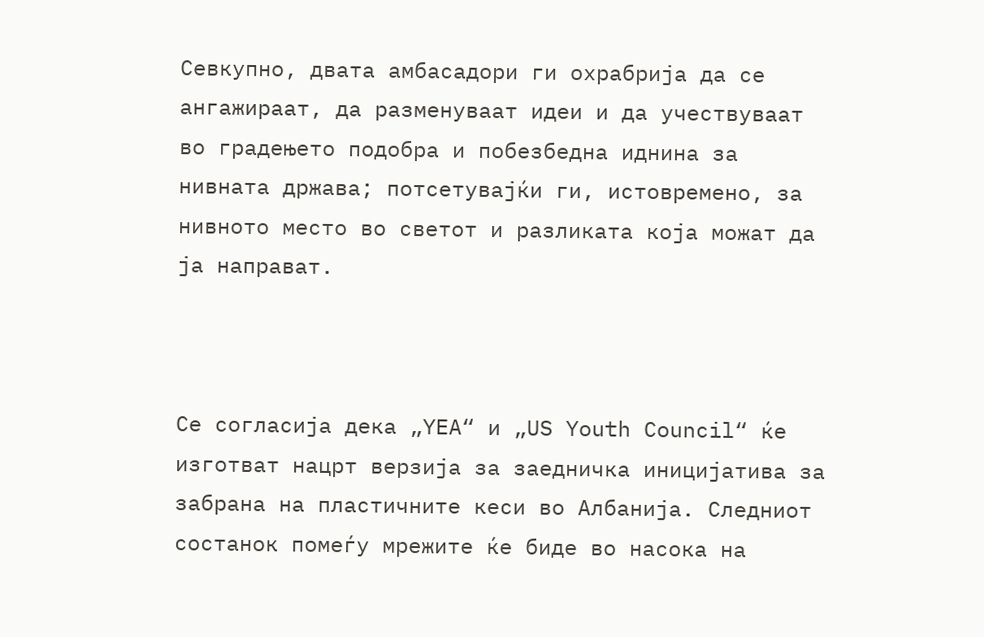Севкупно, двата амбасадори ги охрабрија да се ангажираат, да разменуваат идеи и да учествуваат во градењето подобра и побезбедна иднина за нивната држава; потсетувајќи ги, истовремено, за нивното место во светот и разликата која можат да ја направат.



Се согласија дека „YEA“ и „US Youth Council“ ќе изготват нацрт верзија за заедничка иницијатива за забрана на пластичните кеси во Албанија. Следниот состанок помеѓу мрежите ќе биде во насока на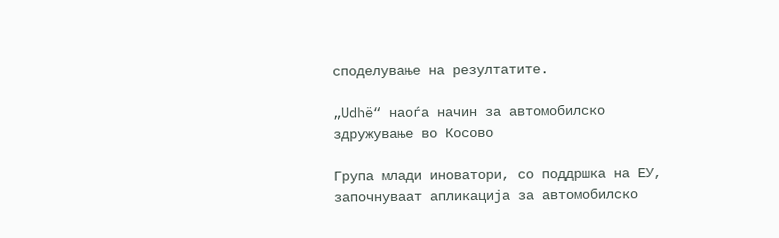споделување на резултатите.

„Udhë“ наоѓа начин за автомобилско здружување во Косово

Група млади иноватори, со поддршка на ЕУ, започнуваат апликација за автомобилско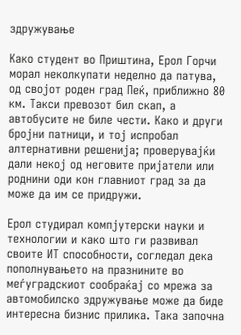здружување

Како студент во Приштина, Ерол Горчи морал неколкупати неделно да патува, од својот роден град Пеќ, приближно 80 км. Такси превозот бил скап, а автобусите не биле чести. Како и други бројни патници, и тој испробал алтернативни решенија; проверувајќи дали некој од неговите пријатели или роднини оди кон главниот град за да може да им се придружи.

Ерол студирал компјутерски науки и технологии и како што ги развивал своите ИТ способности, согледал дека пополнувањето на празнините во меѓуградскиот сообраќај со мрежа за автомобилско здружување може да биде интересна бизнис прилика. Така започна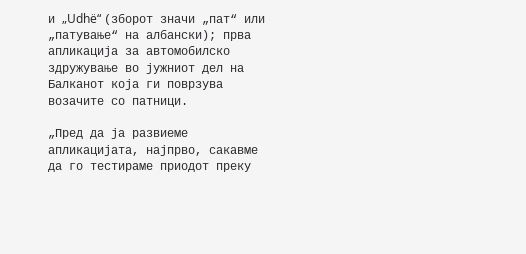и „Udhë“ (зборот значи „пат“ или „патување“ на албански); прва апликација за автомобилско здружување во јужниот дел на Балканот која ги поврзува возачите со патници.

„Пред да ја развиеме апликацијата, најпрво, сакавме да го тестираме приодот преку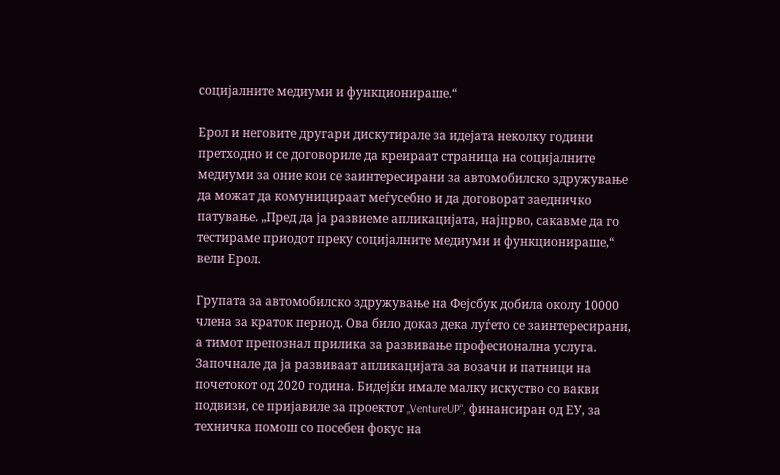социјалните медиуми и функционираше.“

Ерол и неговите другари дискутирале за идејата неколку години претходно и се договориле да креираат страница на социјалните медиуми за оние кои се заинтересирани за автомобилско здружување да можат да комуницираат меѓусебно и да договорат заедничко патување. „Пред да ја развиеме апликацијата, најпрво, сакавме да го тестираме приодот преку социјалните медиуми и функционираше,“ вели Ерол.

Групата за автомобилско здружување на Фејсбук добила околу 10000 члена за краток период. Ова било доказ дека луѓето се заинтересирани, а тимот препознал прилика за развивање професионална услуга. Започнале да ја развиваат апликацијата за возачи и патници на почетокот од 2020 година. Бидејќи имале малку искуство со вакви подвизи, се пријавиле за проектот „VentureUP“, финансиран од ЕУ, за техничка помош со посебен фокус на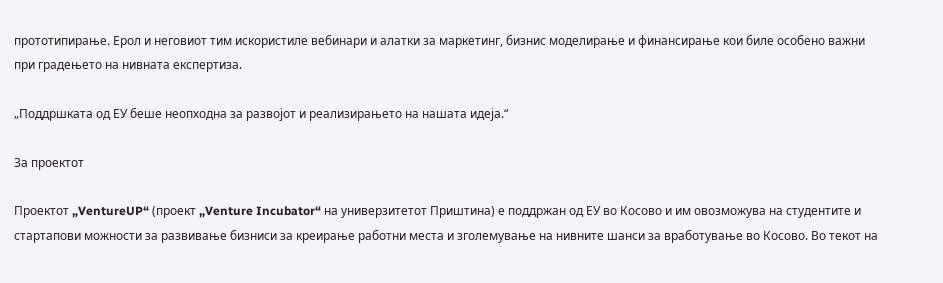прототипирање. Ерол и неговиот тим искористиле вебинари и алатки за маркетинг, бизнис моделирање и финансирање кои биле особено важни при градењето на нивната експертиза.

„Поддршката од ЕУ беше неопходна за развојот и реализирањето на нашата идеја.“

За проектот

Проектот „VentureUP“ (проект „Venture Incubator“ на универзитетот Приштина) е поддржан од ЕУ во Косово и им овозможува на студентите и стартапови можности за развивање бизниси за креирање работни места и зголемување на нивните шанси за вработување во Косово. Во текот на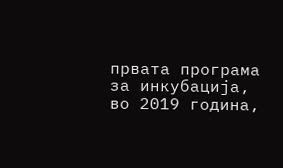првата програма за инкубација, во 2019 година,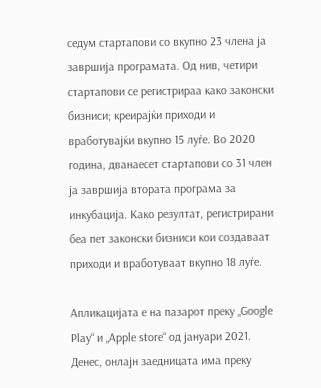седум стартапови со вкупно 23 члена ја завршија програмата. Од нив, четири стартапови се регистрираа како законски бизниси; креирајќи приходи и вработувајќи вкупно 15 луѓе. Во 2020 година, дванаесет стартапови со 31 член ја завршија втората програма за инкубација. Како резултат, регистрирани беа пет законски бизниси кои создаваат приходи и вработуваат вкупно 18 луѓе.

Апликацијата е на пазарот преку „Google Play“ и „Apple store“ од јануари 2021. Денес, онлајн заедницата има преку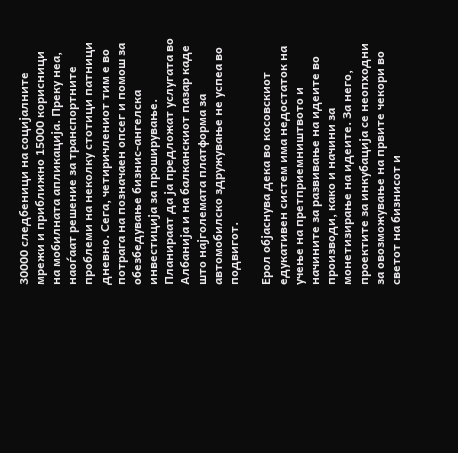30000 следбеници на социјалните мрежи и приближно 15000 корисници на мобилната апликација. Преку неа, наоѓаат решение за транспортните проблеми на неколку стотици патници дневно. Сега, четиричлениот тим е во потрага на позначаен опсег и помош за обезбедување бизнис-ангелска инвестиција за проширување. Планираат да ја предложат услугата во Албанија и на балканскиот пазар каде што најголемата платформа за автомобилско здружување не успеа во подвигот.

Ерол објаснува дека во косовскиот едукативен систем има недостаток на учење на претприемништвото и начините за развивање на идеите во производи, како и начини за монетизирање на идеите. За него, проектите за инкубација се неопходни за овозможување на првите чекори во светот на бизнисот и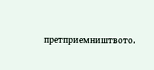претприемништвото.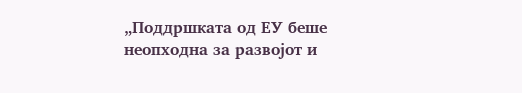„Поддршката од ЕУ беше неопходна за развојот и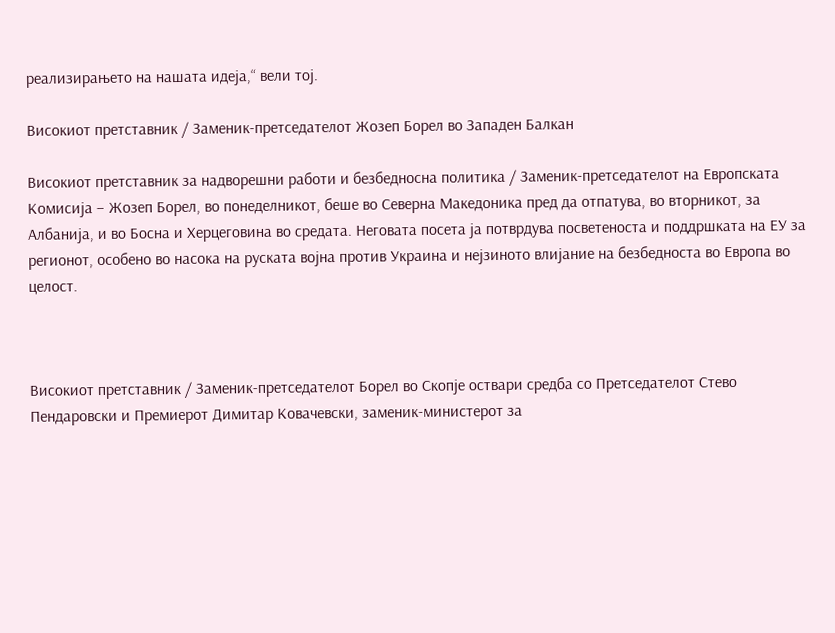реализирањето на нашата идеја,“ вели тој.

Високиот претставник / Заменик-претседателот Жозеп Борел во Западен Балкан

Високиот претставник за надворешни работи и безбедносна политика / Заменик-претседателот на Европската Комисија – Жозеп Борел, во понеделникот, беше во Северна Македоника пред да отпатува, во вторникот, за Албанија, и во Босна и Херцеговина во средата. Неговата посета ја потврдува посветеноста и поддршката на ЕУ за регионот, особено во насока на руската војна против Украина и нејзиното влијание на безбедноста во Европа во целост.



Високиот претставник / Заменик-претседателот Борел во Скопје оствари средба со Претседателот Стево Пендаровски и Премиерот Димитар Ковачевски, заменик-министерот за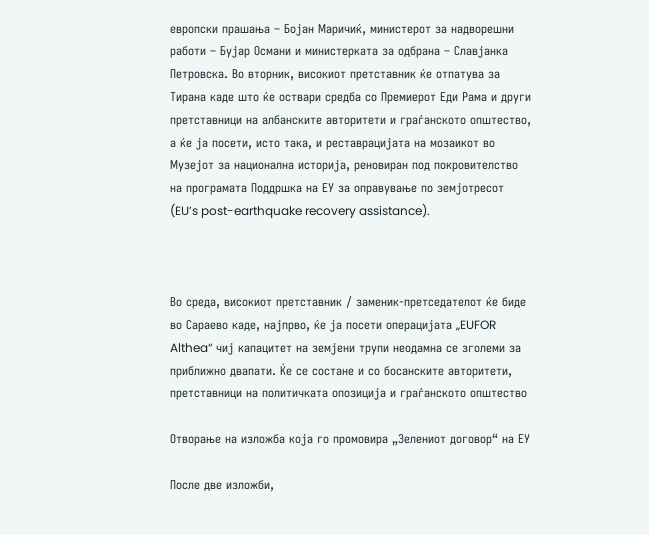европски прашања – Бојан Маричиќ, министерот за надворешни работи – Бујар Османи и министерката за одбрана – Славјанка Петровска. Во вторник, високиот претставник ќе отпатува за Тирана каде што ќе оствари средба со Премиерот Еди Рама и други претставници на албанските авторитети и граѓанското општество, а ќе ја посети, исто така, и реставрацијата на мозаикот во Музејот за национална историја, реновиран под покровителство на програмата Поддршка на ЕУ за оправување по земјотресот (EU’s post-earthquake recovery assistance).



Во среда, високиот претставник / заменик-претседателот ќе биде во Сараево каде, најпрво, ќе ја посети операцијата „EUFOR Althea“ чиј капацитет на земјени трупи неодамна се зголеми за приближно двапати. Ќе се состане и со босанските авторитети, претставници на политичката опозиција и граѓанското општество

Отворање на изложба која го промовира „Зелениот договор“ на ЕУ

После две изложби,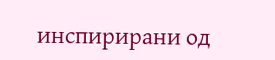инспирирани од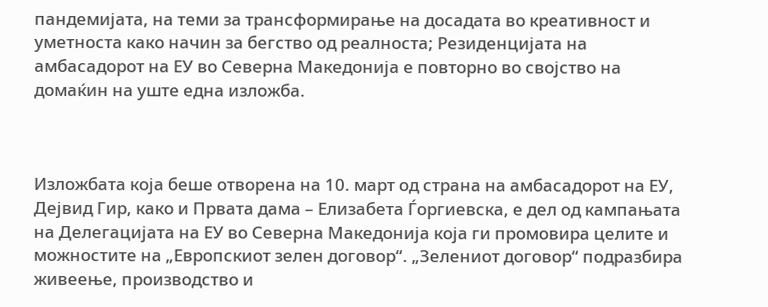пандемијата, на теми за трансформирање на досадата во креативност и уметноста како начин за бегство од реалноста; Резиденцијата на амбасадорот на ЕУ во Северна Македонија е повторно во својство на домаќин на уште една изложба.



Изложбата која беше отворена на 10. март од страна на амбасадорот на ЕУ, Дејвид Гир, како и Првата дама – Елизабета Ѓоргиевска, е дел од кампањата на Делегацијата на ЕУ во Северна Македонија која ги промовира целите и можностите на „Европскиот зелен договор“. „Зелениот договор“ подразбира живеење, производство и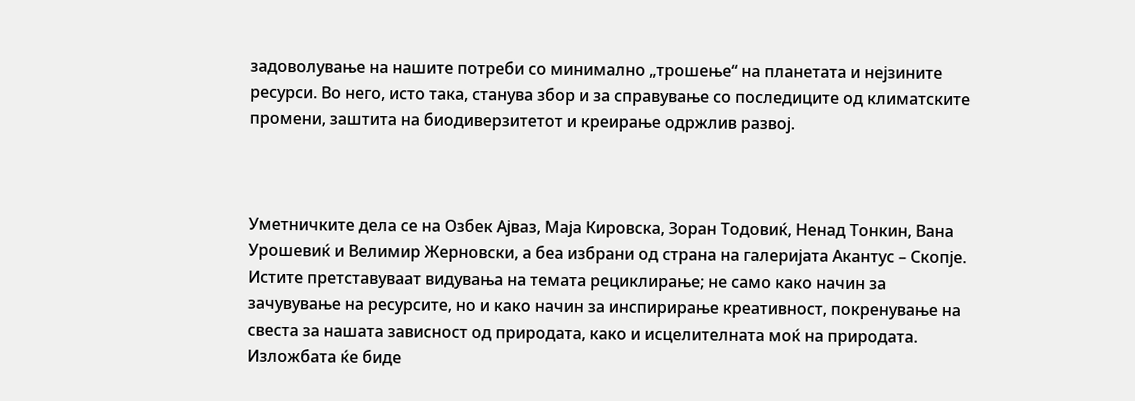задоволување на нашите потреби со минимално „трошење“ на планетата и нејзините ресурси. Во него, исто така, станува збор и за справување со последиците од климатските промени, заштита на биодиверзитетот и креирање одржлив развој.



Уметничките дела се на Озбек Ајваз, Маја Кировска, Зоран Тодовиќ, Ненад Тонкин, Вана Урошевиќ и Велимир Жерновски, а беа избрани од страна на галеријата Акантус – Скопје. Истите претставуваат видувања на темата рециклирање; не само како начин за зачувување на ресурсите, но и како начин за инспирирање креативност, покренување на свеста за нашата зависност од природата, како и исцелителната моќ на природата. Изложбата ќе биде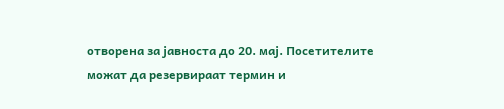отворена за јавноста до 20. мај. Посетителите можат да резервираат термин и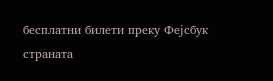бесплатни билети преку Фејсбук страната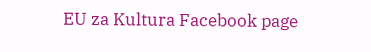EU za Kultura Facebook page